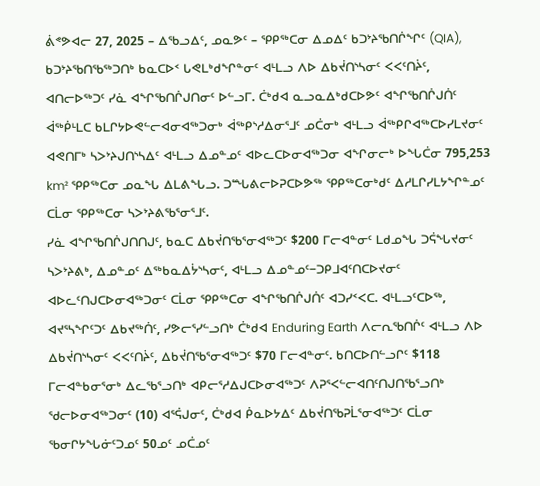ᕖᕝᕗᐊᓕ 27, 2025 – ᐃᖃᓗᐃᑦ, ᓄᓇᕗᑦ – ᕿᑭᖅᑕᓂ ᐃᓄᐃᑦ ᑲᑐᔾᔨᖃᑎᒌᖏᑦ (QIA), ᑲᑐᔾᔨᖃᑎᖃᖅᑐᑎᒃ ᑲᓇᑕᐅᑉ ᒐᕙᒪᒃᑯᖏᓐᓂᑦ ᐊᒻᒪᓗ ᐱᐅ ᐃᑲᔫᑎᔅᓴᓂᑦ ᐸᐸᑦᑎᔩᑦ, ᐊᑎᓕᐅᖅᑐᑦ ᓯᓈ ᐊᖏᖃᑎᒌᒍᑎᓂᑦ ᐅᓪᓗᒥ. ᑖᒃᑯᐊ ᓇᓗᓇᐃᒃᑯᑕᐅᕗᑦ ᐊᖏᖃᑎᒌᒍᑏᑦ ᐋᖅᑮᒻᒪᑕ ᑲᒪᒋᔭᐅᕙᓪᓕᐊᓂᐊᖅᑐᓂᒃ ᐋᖅᑭᔅᓱᐃᓂᕐᒧᑦ ᓄᑖᓂᒃ ᐊᒻᒪᓗ ᐋᖅᑭᒋᐊᖅᑕᐅᓯᒪᔪᓂᑦ ᐊᕙᑎᒥᒃ ᓴᐳᔾᔨᒍᑎᔅᓴᐃᑦ ᐊᒻᒪᓗ ᐃᓄᓐᓄᑦ ᐊᐅᓚᑕᐅᓂᐊᖅᑐᓂ ᐊᖏᓂᓕᒃ ᐅᖓᑖᓂ 795,253 km² ᕿᑭᖅᑕᓂ ᓄᓇᖓ ᐃᒪᕕᖓᓗ. ᑐᙵᕕᓕᐅᕈᑕᐅᕗᖅ ᕿᑭᖅᑕᓂᒃᑯᑦ ᐃᓱᒪᒋᓯᒪᔭᖏᓐᓄᑦ ᑕᒫᓂ ᕿᑭᖅᑕᓂ ᓴᐳᔾᔨᕕᖃᕐᓂᕐᒧᑦ.
ᓯᓈ ᐊᖏᖃᑎᒌᒍᑎᑎᒍᑦ, ᑲᓇᑕ ᐃᑲᔫᑎᖃᕐᓂᐊᖅᑐᑦ $200 ᒥᓕᐊᓐᓂᑦ ᒪᑯᓄᖓ ᑐᕌᖓᔪᓂᑦ ᓴᐳᔾᔨᕕᒃ, ᐃᓄᓐᓄᑦ ᐃᖅᑲᓇᐃᔮᔅᓴᓂᑦ, ᐊᒻᒪᓗ ᐃᓄᓐᓄᑦ−ᑐᑭᒧᐊᑦᑎᑕᐅᔪᓂᑦ ᐊᐅᓚᑦᑎᒍᑕᐅᓂᐊᖅᑐᓂᑦ ᑕᒫᓂ ᕿᑭᖅᑕᓂ ᐊᖏᖃᑎᒌᒍᑏᑦ ᐊᑐᓯᑉᐸᑕ. ᐊᒻᒪᓗᑦᑕᐅᖅ, ᐊᔪᕐᓴᖏᑦᑐᑦ ᐃᑲᔪᖅᑏᑦ, ᓯᕗᓕᕐᓯᓪᓗᑎᒃ ᑖᒃᑯᐊ Enduring Earth ᐱᓕᕆᖃᑎᒌᑦ ᐊᒻᒪᓗ ᐱᐅ ᐃᑲᔫᑎᔅᓴᓂᑦ ᐸᐸᑦᑎᔩᑦ, ᐃᑲᔫᑎᖃᕐᓂᐊᖅᑐᑦ $70 ᒥᓕᐊᓐᓂᑦ. ᑲᑎᑕᐅᑎᓪᓗᒋᑦ $118 ᒥᓕᐊᓐᑲᓂᕐᓂᒃ ᐃᓚᖃᕐᓗᑎᒃ ᐊᑭᓕᕐᓱᐃᒍᑕᐅᓂᐊᖅᑐᑦ ᐱᕈᕐᐸᓪᓕᐊᑎᑦᑎᒍᑎᖃᕐᓗᑎᒃ ᖁᓕᐅᓂᐊᖅᑐᓂᑦ (10) ᐊᕐᕌᒍᓂᑦ, ᑖᒃᑯᐊ ᑮᓇᐅᔭᐃᑦ ᐃᑲᔫᑎᖃᕈᒫᕐᓂᐊᖅᑐᑦ ᑕᒫᓂ ᖃᓂᒋᔭᖓᓃᑦᑐᓄᑦ 50ᓄᑦ ᓄᑖᓄᑦ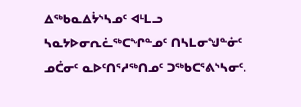ᐃᖅᑲᓇᐃᔮᔅᓴᓄᑦ ᐊᒻᒪᓗ ᓴᓇᔭᐅᓂᕆᓛᖅᑕᖏᓐᓄᑦ ᑎᓴᒪᓂᖑᓐᓃᑦ ᓄᑖᓂᑦ ᓇᐅᑦᑎᕐᓱᖅᑎᓄᑦ ᑐᖅᑲᑕᕐᕕᔅᓴᓂᑦ.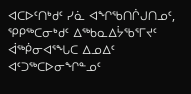ᐊᑕᐅᑦᑎᒃᑯᑦ ᓯᓈ ᐊᖏᖃᑎᒌᒍᑎᓄᑦ, ᕿᑭᖅᑕᓂᒃᑯᑦ ᐃᖅᑲᓇᐃᔮᖃᕐᒥᔪᑦ ᐋᖅᑮᓂᐊᕐᖓᑕ ᐃᓄᐃᑦ ᐊᑦᑐᖅᑕᐅᓂᖏᓐᓄᑦ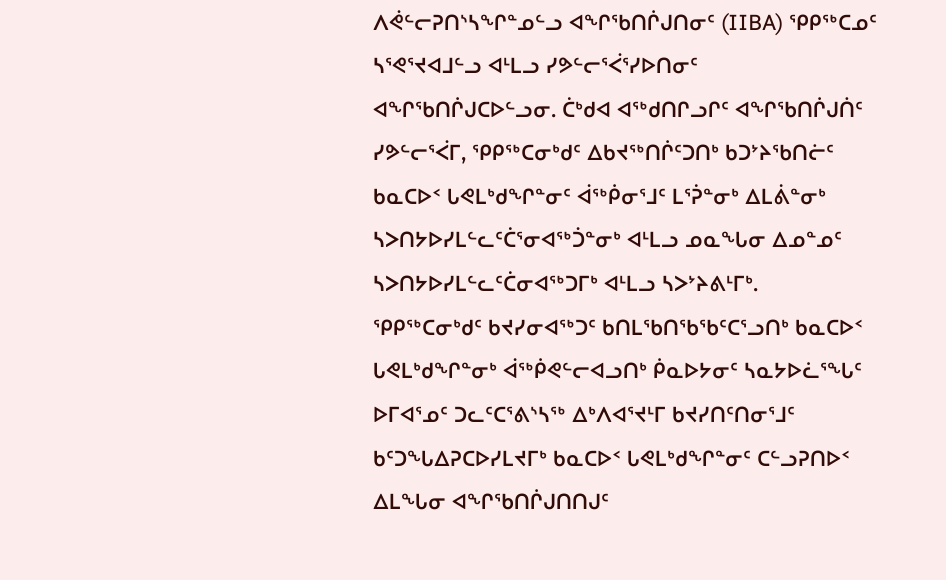ᐱᕚᓪᓕᕈᑎᔅᓴᖏᓐᓄᓪᓗ ᐊᖏᖃᑎᒌᒍᑎᓂᑦ (IIBA) ᕿᑭᖅᑕᓄᑦ ᓴᕐᕙᕐᔪᐊᒧᓪᓗ ᐊᒻᒪᓗ ᓯᕗᓪᓕᕐᐹᕐᓯᐅᑎᓂᑦ ᐊᖏᖃᑎᒌᒍᑕᐅᓪᓗᓂ. ᑖᒃᑯᐊ ᐊᖅᑯᑎᒋᓗᒋᑦ ᐊᖏᖃᑎᒌᒍᑏᑦ ᓯᕗᓪᓕᕐᐹᒥ, ᕿᑭᖅᑕᓂᒃᑯᑦ ᐃᑲᔪᖅᑎᒌᑦᑐᑎᒃ ᑲᑐᔾᔨᖃᑎᓖᑦ ᑲᓇᑕᐅᑉ ᒐᕙᒪᒃᑯᖏᓐᓂᑦ ᐋᖅᑮᓂᕐᒧᑦ ᒪᕐᕉᓐᓂᒃ ᐃᒪᕖᓐᓂᒃ ᓴᐳᑎᔭᐅᓯᒪᓪᓚᑦᑖᕐᓂᐊᖅᑑᓐᓂᒃ ᐊᒻᒪᓗ ᓄᓇᖓᓂ ᐃᓄᓐᓄᑦ ᓴᐳᑎᔭᐅᓯᒪᓪᓚᑦᑖᓂᐊᖅᑐᒥᒃ ᐊᒻᒪᓗ ᓴᐳᔾᔨᕕᒻᒥᒃ.
ᕿᑭᖅᑕᓂᒃᑯᑦ ᑲᔪᓯᓂᐊᖅᑐᑦ ᑲᑎᒪᖃᑎᖃᖃᑦᑕᕐᓗᑎᒃ ᑲᓇᑕᐅᑉ ᒐᕙᒪᒃᑯᖏᓐᓂᒃ ᐋᖅᑮᕙᓪᓕᐊᓗᑎᒃ ᑮᓇᐅᔭᓂᑦ ᓴᓇᔭᐅᓛᕐᖓᑦ ᐅᒥᐊᕐᓄᑦ ᑐᓚᑦᑕᕐᕕᔅᓴᖅ ᐃᒃᐱᐊᕐᔪᒻᒥ ᑲᔪᓯᑎᑦᑎᓂᕐᒧᑦ ᑲᑦᑐᖓᐃᕈᑕᐅᓯᒪᔪᒥᒃ ᑲᓇᑕᐅᑉ ᒐᕙᒪᒃᑯᖏᓐᓂᑦ ᑕᓪᓗᕈᑎᐅᑉ ᐃᒪᖓᓂ ᐊᖏᖃᑎᒌᒍᑎᑎᒍᑦ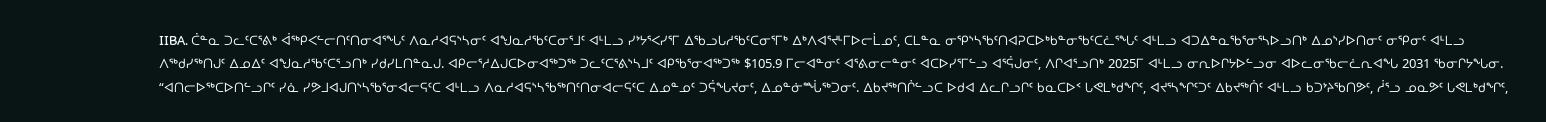IIBA. ᑖᓐᓇ ᑐᓚᑦᑕᕐᕕᒃ ᐋᖅᑭᐸᓪᓕᑎᑦᑎᓂᐊᕐᖓᑦ ᐱᓇᓱᐊᕋᔅᓴᓂᑦ ᐊᖑᓇᓱᖃᑦᑕᓂᕐᒧᑦ ᐊᒻᒪᓗ ᓯᔾᔭᕐᐸᓯᕐᒥ ᐃᖃᓗᒐᓱᖃᑦᑕᓂᕐᒥᒃ ᐃᒃᐱᐊᕐᔪᒻᒥᐅᓕᒫᓄᑦ, ᑕᒪᓐᓇ ᓂᕿᔅᓴᖃᑦᑎᐊᕈᑕᐅᒃᑲᓐᓂᖃᑦᑕᓛᕐᖓᑦ ᐊᒻᒪᓗ ᐊᑐᐃᓐᓇᖃᕐᓂᕐᓴᐅᓗᑎᒃ ᐃᓄᔅᓯᐅᑎᓂᑦ ᓂᕿᓂᑦ ᐊᒻᒪᓗ ᐱᖅᑯᓯᖅᑎᒍᑦ ᐃᓄᐃᑦ ᐊᖑᓇᓱᖃᑦᑕᕐᓗᑎᒃ ᓯᑯᓯᒪᑎᓐᓇᒍ. ᐊᑭᓕᕐᓱᐃᒍᑕᐅᓂᐊᖅᑐᖅ ᑐᓚᑦᑕᕐᕕᔅᓴᒧᑦ ᐊᑭᖃᕐᓂᐊᖅᑐᖅ $105.9 ᒥᓕᐊᓐᓂᑦ ᐊᕐᕕᓂᓕᓐᓂᑦ ᐊᑕᐅᓯᕐᒥᓪᓗ ᐊᕐᕌᒍᓂᑦ, ᐱᒋᐊᕐᓗᑎᒃ 2025ᒥ ᐊᒻᒪᓗ ᓂᕆᐅᒋᔭᐅᓪᓗᓂ ᐊᐅᓚᓂᖃᓕᓛᕆᐊᖓ 2031 ᖃᓂᒋᔭᖓᓂ.
“ᐊᑎᓕᐅᖅᑕᐅᑎᓪᓗᒋᑦ ᓯᓈ ᓯᕗᒧᐊᒍᑎᔅᓴᖃᕐᓂᐊᓕᕋᑦᑕ ᐊᒻᒪᓗ ᐱᓇᓱᐊᕋᔅᓴᖃᖅᑎᑦᑎᓂᐊᓕᕋᑦᑕ ᐃᓄᓐᓄᑦ ᑐᕌᖓᔪᓂᑦ, ᐃᓄᓐᓃᙶᖅᑐᓂᑦ. ᐃᑲᔪᖅᑎᒌᓪᓗᑕ ᐅᑯᐊ ᐃᓚᒋᓗᒋᑦ ᑲᓇᑕᐅᑉ ᒐᕙᒪᒃᑯᖏᑦ, ᐊᔪᕐᓴᖏᑦᑐᑦ ᐃᑲᔪᖅᑏᑦ ᐊᒻᒪᓗ ᑲᑐᔾᔨᖃᑎᕗᑦ, ᓲᕐᓗ ᓄᓇᕗᑦ ᒐᕙᒪᒃᑯᖏᑦ,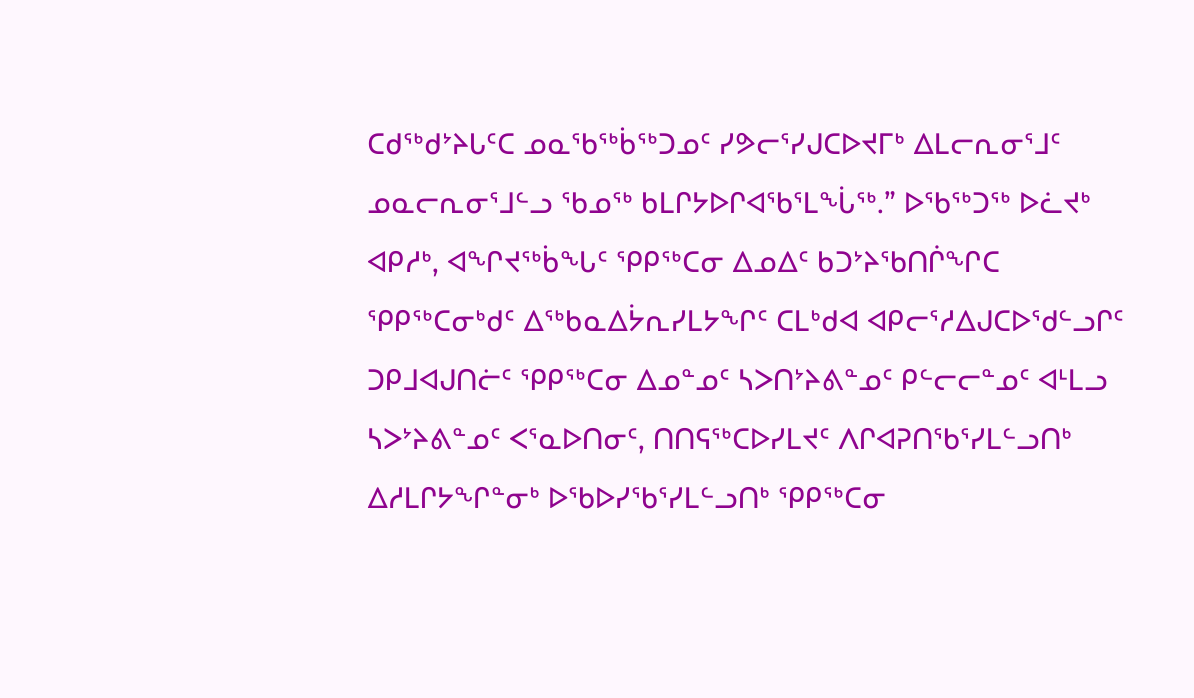ᑕᑯᖅᑯᔾᔨᒐᑦᑕ ᓄᓇᖃᖅᑳᖅᑐᓄᑦ ᓯᕗᓕᕐᓯᒍᑕᐅᔪᒥᒃ ᐃᒪᓕᕆᓂᕐᒧᑦ ᓄᓇᓕᕆᓂᕐᒧᓪᓗ ᖃᓄᖅ ᑲᒪᒋᔭᐅᒋᐊᖃᕐᒪᖔᖅ.” ᐅᖃᖅᑐᖅ ᐅᓛᔪᒃ ᐊᑭᓱᒃ, ᐊᖏᔪᖅᑳᖓᑦ ᕿᑭᖅᑕᓂ ᐃᓄᐃᑦ ᑲᑐᔾᔨᖃᑎᒌᖏᑕ
ᕿᑭᖅᑕᓂᒃᑯᑦ ᐃᖅᑲᓇᐃᔮᕆᓯᒪᔭᖏᑦ ᑕᒪᒃᑯᐊ ᐊᑭᓕᕐᓱᐃᒍᑕᐅᖁᓪᓗᒋᑦ ᑐᑭᒧᐊᒍᑎᓖᑦ ᕿᑭᖅᑕᓂ ᐃᓄᓐᓄᑦ ᓴᐳᑎᔾᔨᕕᓐᓄᑦ ᑭᓪᓕᓕᓐᓄᑦ ᐊᒻᒪᓗ ᓴᐳᔾᔨᕕᓐᓄᑦ ᐸᕐᓇᐅᑎᓂᑦ, ᑎᑎᕋᖅᑕᐅᓯᒪᔪᑦ ᐱᒋᐊᕈᑎᖃᕐᓯᒪᓪᓗᑎᒃ ᐃᓱᒪᒋᔭᖏᓐᓂᒃ ᐅᖃᐅᓯᖃᕐᓯᒪᓪᓗᑎᒃ ᕿᑭᖅᑕᓂ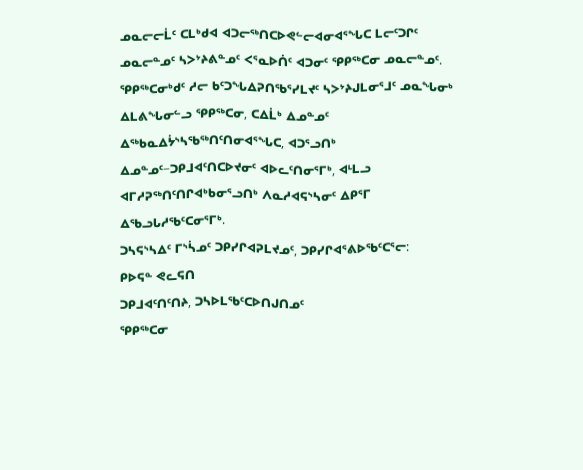ᓄᓇᓕᓕᒫᑦ ᑕᒪᒃᑯᐊ ᐊᑐᓕᖅᑎᑕᐅᕙᓪᓕᐊᓂᐊᕐᖓᑕ ᒪᓕᑦᑐᒋᑦ ᓄᓇᓕᓐᓄᑦ ᓴᐳᔾᔨᕕᓐᓄᑦ ᐸᕐᓇᐅᑏᑦ ᐊᑐᓂᑦ ᕿᑭᖅᑕᓂ ᓄᓇᓕᓐᓄᑦ.
ᕿᑭᖅᑕᓂᒃᑯᑦ ᓱᓕ ᑲᑦᑐᖓᐃᕈᑎᖃᕐᓯᒪᔪᑦ ᓴᐳᔾᔨᒍᒪᓂᕐᒧᑦ ᓄᓇᖓᓂᒃ ᐃᒪᕕᖓᓂᓪᓗ ᕿᑭᖅᑕᓂ, ᑕᐃᒫᒃ ᐃᓄᓐᓄᑦ ᐃᖅᑲᓇᐃᔮᔅᓴᖃᖅᑎᑦᑎᓂᐊᕐᖓᑕ, ᐊᑐᕐᓗᑎᒃ ᐃᓄᓐᓄᑦ−ᑐᑭᒧᐊᑦᑎᑕᐅᔪᓂᑦ ᐊᐅᓚᑦᑎᓂᕐᒥᒃ, ᐊᒻᒪᓗ ᐊᒥᓱᕈᖅᑎᑦᑎᒋᐊᒃᑲᓂᕐᓗᑎᒃ ᐱᓇᓱᐊᕋᔅᓴᓂᑦ ᐃᑭᕐᒥ ᐃᖃᓗᒐᓱᖃᑦᑕᓂᕐᒥᒃ.
ᑐᓴᕋᔅᓴᐃᑦ ᒥᔅᓵᓄᑦ ᑐᑭᓯᒋᐊᕈᒪᔪᓄᑦ, ᑐᑭᓯᒋᐊᕐᕕᐅᖃᑦᑕᕐᓕ:
ᑭᐅᕋᓐ ᕙᓚᕋᑎ
ᑐᑭᒧᐊᑦᑎᑦᑎᔨ, ᑐᓴᐅᒪᖃᑦᑕᐅᑎᒍᑎᓄᑦ
ᕿᑭᖅᑕᓂ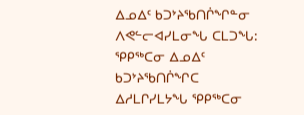ᐃᓄᐃᑦ ᑲᑐᔾᔨᖃᑎᒌᖏᓐᓂ
ᐱᕙᓪᓕᐊᓯᒪᓂᖓ ᑕᒪᑐᖓ:
ᕿᑭᖅᑕᓂ ᐃᓄᐃᑦ ᑲᑐᔾᔨᖃᑎᒌᖏᑕ ᐃᓱᒪᒋᓯᒪᔭᖓ ᕿᑭᖅᑕᓂ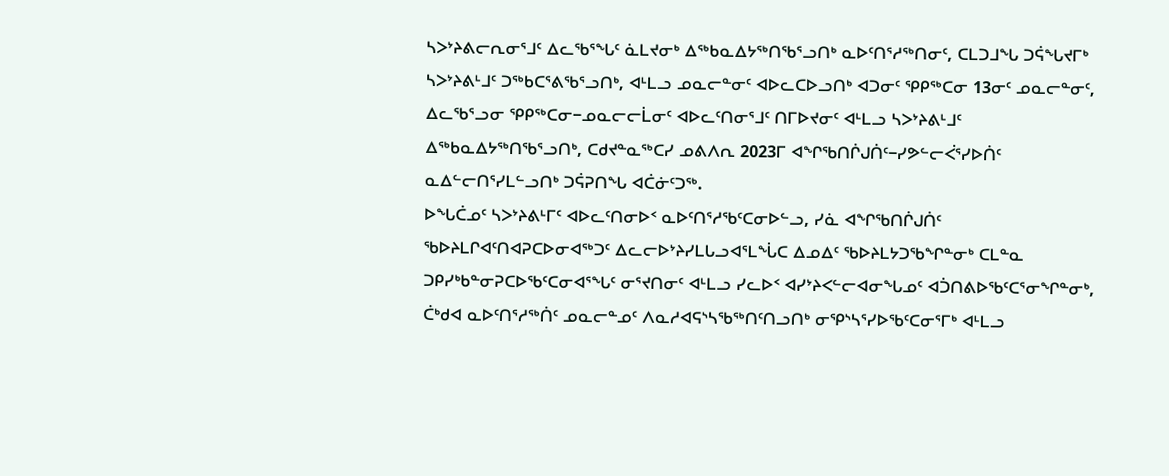ᓴᐳᔾᔨᕕᓕᕆᓂᕐᒧᑦ ᐃᓚᖃᕐᖓᑦ ᓈᒪᔪᓂᒃ ᐃᖅᑲᓇᐃᔭᖅᑎᖃᕐᓗᑎᒃ ᓇᐅᑦᑎᕐᓱᖅᑎᓂᑦ, ᑕᒪᑐᒧᖓ ᑐᕌᖓᔪᒥᒃ ᓴᐳᔾᔨᕕᒻᒧᑦ ᑐᖅᑲᑕᕐᕕᖃᕐᓗᑎᒃ, ᐊᒻᒪᓗ ᓄᓇᓕᓐᓂᑦ ᐊᐅᓚᑕᐅᓗᑎᒃ ᐊᑐᓂᑦ ᕿᑭᖅᑕᓂ 13ᓂᑦ ᓄᓇᓕᓐᓂᑦ, ᐃᓚᖃᕐᓗᓂ ᕿᑭᖅᑕᓂ−ᓄᓇᓕᓕᒫᓂᑦ ᐊᐅᓚᑦᑎᓂᕐᒧᑦ ᑎᒥᐅᔪᓂᑦ ᐊᒻᒪᓗ ᓴᐳᔾᔨᕕᒻᒧᑦ ᐃᖅᑲᓇᐃᔭᖅᑎᖃᕐᓗᑎᒃ, ᑕᑯᔪᓐᓇᖅᑕᓯ ᓄᕕᐱᕆ 2023ᒥ ᐊᖏᖃᑎᒌᒍᑏᑦ−ᓯᕗᓪᓕᐹᕐᓯᐅᑏᑦ ᓇᐃᓪᓕᑎᕐᓯᒪᓪᓗᑎᒃ ᑐᕌᕈᑎᖓ ᐊᑖᓃᑦᑐᖅ.
ᐅᖓᑖᓄᑦ ᓴᐳᔾᔨᕕᒻᒥᑦ ᐊᐅᓚᑦᑎᓂᐅᑉ ᓇᐅᑦᑎᕐᓱᖃᑦᑕᓂᐅᓪᓗ, ᓯᓈ ᐊᖏᖃᑎᒌᒍᑏᑦ ᖃᐅᔨᒪᒋᐊᑦᑎᐊᕈᑕᐅᓂᐊᖅᑐᑦ ᐃᓚᓕᐅᔾᔨᓯᒪᒐᓗᐊᕐᒪᖔᑕ ᐃᓄᐃᑦ ᖃᐅᔨᒪᔭᑐᖃᖏᓐᓂᒃ ᑕᒪᓐᓇ ᑐᑭᓯᒃᑲᓐᓂᕈᑕᐅᖃᑦᑕᓂᐊᕐᖓᑦ ᓂᕐᔪᑎᓂᑦ ᐊᒻᒪᓗ ᓯᓚᐅᑉ ᐊᓯᔾᔨᐸᓪᓕᐊᓂᖓᓄᑦ ᐊᑑᑎᕕᐅᖃᑦᑕᕐᓂᖏᓐᓂᒃ, ᑖᒃᑯᐊ ᓇᐅᑦᑎᕐᓱᖅᑏᑦ ᓄᓇᓕᓐᓄᑦ ᐱᓇᓱᐊᕋᔅᓴᖃᖅᑎᑦᑎᓗᑎᒃ ᓂᕿᔅᓴᕐᓯᐅᖃᑦᑕᓂᕐᒥᒃ ᐊᒻᒪᓗ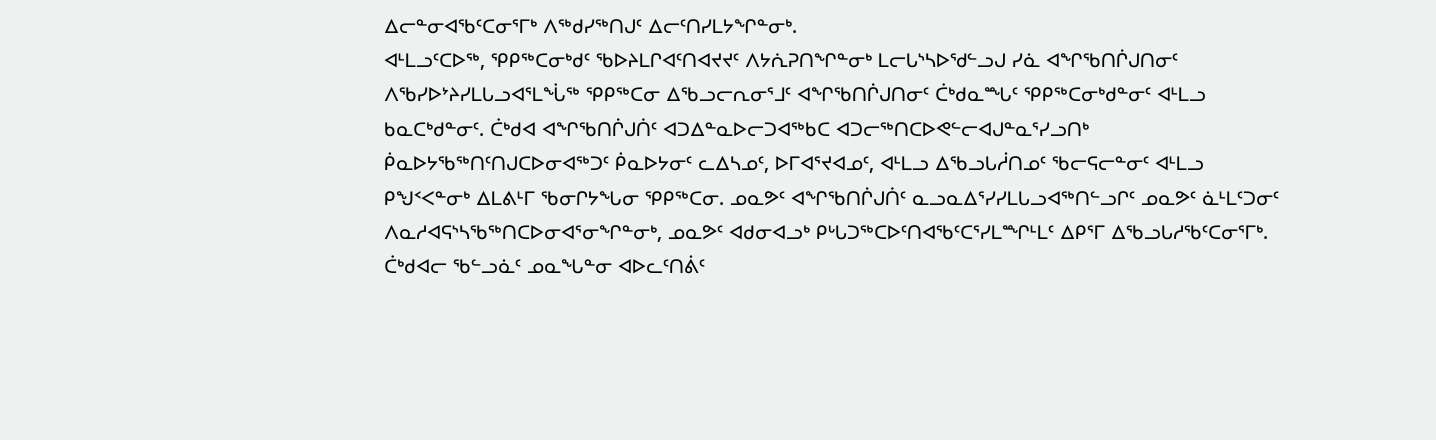ᐃᓕᓐᓂᐊᖃᑦᑕᓂᕐᒥᒃ ᐱᖅᑯᓯᖅᑎᒍᑦ ᐃᓕᑦᑎᓯᒪᔭᖏᓐᓂᒃ.
ᐊᒻᒪᓗᑦᑕᐅᖅ, ᕿᑭᖅᑕᓂᒃᑯᑦ ᖃᐅᔨᒪᒋᐊᑦᑎᐊᔪᔪᑦ ᐱᔭᕇᕈᑎᖏᓐᓂᒃ ᒪᓕᒐᔅᓴᐅᖁᓪᓗᒍ ᓯᓈ ᐊᖏᖃᑎᒌᒍᑎᓂᑦ ᐱᖃᓯᐅᔾᔨᓯᒪᒐᓗᐊᕐᒪᖔᖅ ᕿᑭᖅᑕᓂ ᐃᖃᓗᓕᕆᓂᕐᒧᑦ ᐊᖏᖃᑎᒌᒍᑎᓂᑦ ᑖᒃᑯᓇᙵᑦ ᕿᑭᖅᑕᓂᒃᑯᓐᓂᑦ ᐊᒻᒪᓗ ᑲᓇᑕᒃᑯᓐᓂᑦ. ᑖᒃᑯᐊ ᐊᖏᖃᑎᒌᒍᑏᑦ ᐊᑐᐃᓐᓇᐅᓕᑐᐊᖅᑲᑕ ᐊᑐᓕᖅᑎᑕᐅᕙᓪᓕᐊᒍᓐᓇᕐᓯᓗᑎᒃ ᑮᓇᐅᔭᖃᖅᑎᑦᑎᒍᑕᐅᓂᐊᖅᑐᑦ ᑮᓇᐅᔭᓂᑦ ᓚᐃᓴᓄᑦ, ᐅᒥᐊᕐᔪᐊᓄᑦ, ᐊᒻᒪᓗ ᐃᖃᓗᒐᓲᑎᓄᑦ ᖃᓕᕋᓕᓐᓂᑦ ᐊᒻᒪᓗ ᑭᖑᑉᐸᓐᓂᒃ ᐃᒪᕕᒻᒥ ᖃᓂᒋᔭᖓᓂ ᕿᑭᖅᑕᓂ. ᓄᓇᕗᑦ ᐊᖏᖃᑎᒌᒍᑏᑦ ᓇᓗᓇᐃᕐᓯᓯᒪᒐᓗᐊᖅᑎᓪᓗᒋᑦ ᓄᓇᕗᑦ ᓈᒻᒪᑦᑐᓂᑦ ᐱᓇᓱᐊᕋᔅᓴᖃᖅᑎᑕᐅᓂᐊᕐᓂᖏᓐᓂᒃ, ᓄᓇᕗᑦ ᐊᑯᓂᐊᓗᒃ ᑭᒡᒐᑐᖅᑕᐅᑦᑎᐊᖃᑦᑕᕐᓯᒪᙱᒻᒪᑦ ᐃᑭᕐᒥ ᐃᖃᓗᒐᓱᖃᑦᑕᓂᕐᒥᒃ. ᑖᒃᑯᐊᓕ ᖃᓪᓗᓈᑦ ᓄᓇᖓᓐᓂ ᐊᐅᓚᑦᑎᕖᑦ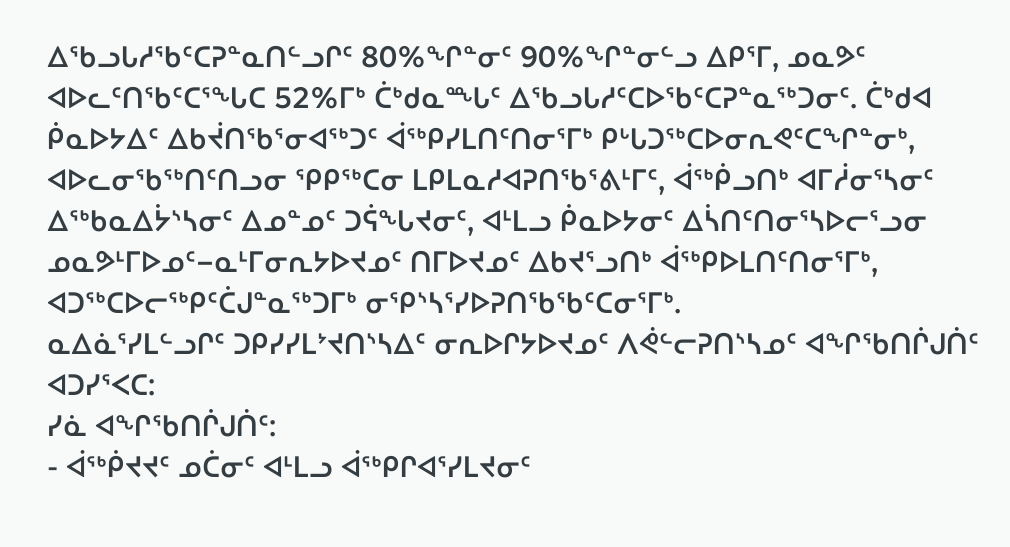ᐃᖃᓗᒐᓱᖃᑦᑕᕈᓐᓇᑎᓪᓗᒋᑦ 80%ᖏᓐᓂᑦ 90%ᖏᓐᓂᓪᓗ ᐃᑭᕐᒥ, ᓄᓇᕗᑦ ᐊᐅᓚᑦᑎᖃᑦᑕᕐᖓᑕ 52%ᒥᒃ ᑖᒃᑯᓇᙵᑦ ᐃᖃᓗᒐᓱᑦᑕᐅᖃᑦᑕᕈᓐᓇᖅᑐᓂᑦ. ᑖᒃᑯᐊ ᑮᓇᐅᔭᐃᑦ ᐃᑲᔫᑎᖃᕐᓂᐊᖅᑐᑦ ᐋᖅᑭᓯᒪᑎᑦᑎᓂᕐᒥᒃ ᑭᒡᒐᑐᖅᑕᐅᓂᕆᕙᑦᑕᖏᓐᓂᒃ, ᐊᐅᓚᓂᖃᖅᑎᑦᑎᓗᓂ ᕿᑭᖅᑕᓂ ᒪᑭᒪᓇᓱᐊᕈᑎᖃᕐᕕᒻᒥᑦ, ᐋᖅᑮᓗᑎᒃ ᐊᒥᓲᓂᕐᓴᓂᑦ ᐃᖅᑲᓇᐃᔮᔅᓴᓂᑦ ᐃᓄᓐᓄᑦ ᑐᕌᖓᔪᓂᑦ, ᐊᒻᒪᓗ ᑮᓇᐅᔭᓂᑦ ᐃᓵᑎᑦᑎᓂᕐᓴᐅᓕᕐᓗᓂ ᓄᓇᕗᒻᒥᐅᓄᑦ−ᓇᒻᒥᓂᕆᔭᐅᔪᓄᑦ ᑎᒥᐅᔪᓄᑦ ᐃᑲᔪᕐᓗᑎᒃ ᐋᖅᑭᐅᒪᑎᑦᑎᓂᕐᒥᒃ, ᐊᑐᖅᑕᐅᓕᖅᑭᑦᑖᒍᓐᓇᖅᑐᒥᒃ ᓂᕿᔅᓴᕐᓯᐅᕈᑎᖃᖃᑦᑕᓂᕐᒥᒃ.
ᓇᐃᓈᕐᓯᒪᓪᓗᒋᑦ ᑐᑭᓯᓯᒪᔾᔪᑎᔅᓴᐃᑦ ᓂᕆᐅᒋᔭᐅᔪᓄᑦ ᐱᕚᓪᓕᕈᑎᔅᓴᓄᑦ ᐊᖏᖃᑎᒌᒍᑏᑦ ᐊᑐᓯᕐᐸᑕ:
ᓯᓈ ᐊᖏᖃᑎᒌᒍᑏᑦ:
- ᐋᖅᑮᔪᔪᑦ ᓄᑖᓂᑦ ᐊᒻᒪᓗ ᐋᖅᑭᒋᐊᕐᓯᒪᔪᓂᑦ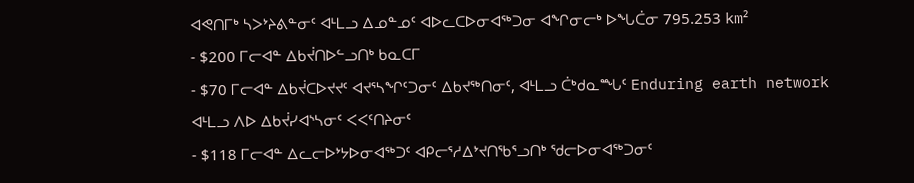ᐊᕙᑎᒥᒃ ᓴᐳᔾᔨᕕᓐᓂᑦ ᐊᒻᒪᓗ ᐃᓄᓐᓄᑦ ᐊᐅᓚᑕᐅᓂᐊᖅᑐᓂ ᐊᖏᓂᓕᒃ ᐅᖓᑖᓂ 795.253 km²
- $200 ᒥᓕᐊᓐ ᐃᑲᔫᑎᐅᓪᓗᑎᒃ ᑲᓇᑕᒥ
- $70 ᒥᓕᐊᓐ ᐃᑲᔫᑕᐅᔪᔪᑦ ᐊᔪᕐᓴᖏᑦᑐᓂᑦ ᐃᑲᔪᖅᑎᓂᑦ, ᐊᒻᒪᓗ ᑖᒃᑯᓇᙵᑦ Enduring earth network ᐊᒻᒪᓗ ᐱᐅ ᐃᑲᔫᓯᐊᔅᓴᓂᑦ ᐸᐸᑦᑎᔨᓂᑦ
- $118 ᒥᓕᐊᓐ ᐃᓚᓕᐅᔾᔭᐅᓂᐊᖅᑐᑦ ᐊᑭᓕᕐᓱᐃᔾᔪᑎᖃᕐᓗᑎᒃ ᖁᓕᐅᓂᐊᖅᑐᓂᑦ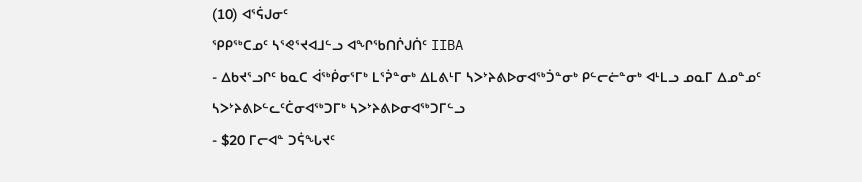(10) ᐊᕐᕌᒍᓂᑦ
ᕿᑭᖅᑕᓄᑦ ᓴᕐᕙᕐᔪᐊᒧᓪᓗ ᐊᖏᖃᑎᒌᒍᑏᑦ IIBA
- ᐃᑲᔪᕐᓗᒋᑦ ᑲᓇᑕ ᐋᖅᑮᓂᕐᒥᒃ ᒪᕐᕉᓐᓂᒃ ᐃᒪᕕᒻᒥ ᓴᐳᔾᔨᕕᐅᓂᐊᖅᑑᓐᓂᒃ ᑭᓪᓕᓖᓐᓂᒃ ᐊᒻᒪᓗ ᓄᓇᒥ ᐃᓄᓐᓄᑦ ᓴᐳᔾᔨᕕᐅᓪᓚᑦᑖᓂᐊᖅᑐᒥᒃ ᓴᐳᔾᔨᕕᐅᓂᐊᖅᑐᒥᓪᓗ
- $20 ᒥᓕᐊᓐ ᑐᕌᖓᔪᑦ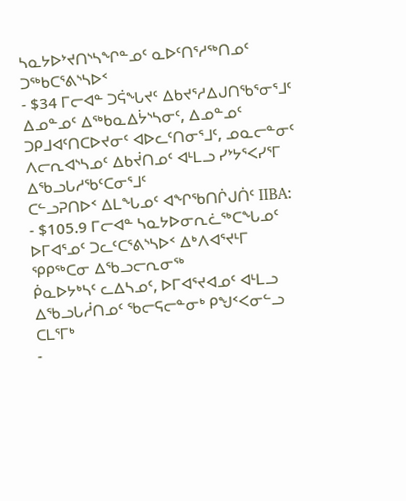ᓴᓇᔭᐅᔾᔪᑎᔅᓴᖏᓐᓄᑦ ᓇᐅᑦᑎᕐᓱᖅᑎᓄᑦ ᑐᖅᑲᑕᕐᕕᔅᓴᐅᑉ
- $34 ᒥᓕᐊᓐ ᑐᕌᖓᔪᑦ ᐃᑲᔪᕐᓱᐃᒍᑎᖃᕐᓂᕐᒧᑦ ᐃᓄᓐᓄᑦ ᐃᖅᑲᓇᐃᔮᔅᓴᓂᑦ, ᐃᓄᓐᓄᑦ ᑐᑭᒧᐊᑦᑎᑕᐅᔪᓂᑦ ᐊᐅᓚᑦᑎᓂᕐᒧᑦ, ᓄᓇᓕᓐᓂᑦ ᐱᓕᕆᐊᔅᓴᓄᑦ ᐃᑲᔫᑎᓄᑦ ᐊᒻᒪᓗ ᓯᔾᔭᕐᐸᓯᕐᒥ ᐃᖃᓗᒐᓱᖃᑦᑕᓂᕐᒧᑦ
ᑕᓪᓗᕈᑎᐅᑉ ᐃᒪᖓᓄᑦ ᐊᖏᖃᑎᒌᒍᑏᑦ IIBA:
- $105.9 ᒥᓕᐊᓐ ᓴᓇᔭᐅᓂᕆᓛᖅᑕᖓᓄᑦ ᐅᒥᐊᕐᓄᑦ ᑐᓚᑦᑕᕐᕕᔅᓴᐅᑉ ᐃᒃᐱᐊᕐᔪᒻᒥ
ᕿᑭᖅᑕᓂ ᐃᖃᓗᓕᕆᓂᖅ
ᑮᓇᐅᔭᒃᓴᑦ ᓚᐃᓴᓄᑦ, ᐅᒥᐊᕐᔪᐊᓄᑦ ᐊᒻᒪᓗ ᐃᖃᓗᒐᓲᑎᓄᑦ ᖃᓕᕋᓕᓐᓂᒃ ᑭᖑᑉᐸᓂᓪᓗ
ᑕᒪᕐᒥᒃ
-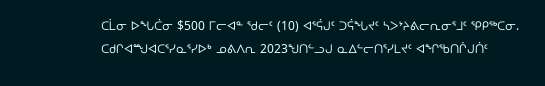ᑕᒫᓂ ᐅᖓᑖᓂ $500 ᒥᓕᐊᓐ ᖁᓕᑦ (10) ᐊᕐᕌᒍᑦ ᑐᕌᖓᔪᑦ ᓴᐳᔾᔨᕕᓕᕆᓂᕐᒧᑦ ᕿᑭᖅᑕᓂ.
ᑕᑯᒋᐊᙳᐊᑕᕐᓯᓇᕐᓯᐅᒃ ᓄᕕᐱᕆ 2023ᖑᑎᓪᓗᒍ ᓇᐃᓪᓕᑎᕐᓯᒪᔪᑦ ᐊᖏᖃᑎᒌᒍᑏᑦ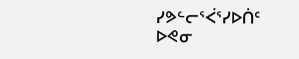ᓯᕗᓪᓕᕐᐹᕐᓯᐅᑏᑦ ᐅᕙᓂ